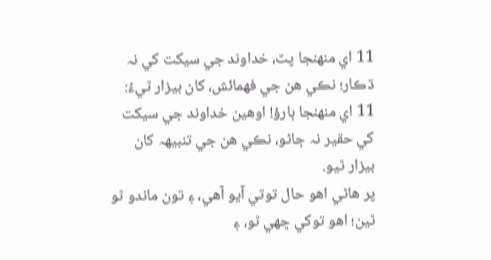11 اي منهنجا پٽ، خداوند جي سيکت کي نہ ڌڪار؛ نڪي هن جي فهمائش، کان بيزار ٿيءُ:
11 اي منهنجا ٻارؤ! اوهين خداوند جي سيکت کي حقير نہ ڄاڻو، نڪي هن جي تنبيهہ کان بيزار ٿيو.
پر هاڻي اهو حال توتي آيو آهي، ۽ تون ماندو ٿو ٿين؛ اهو توکي ڇهي ٿو، ۽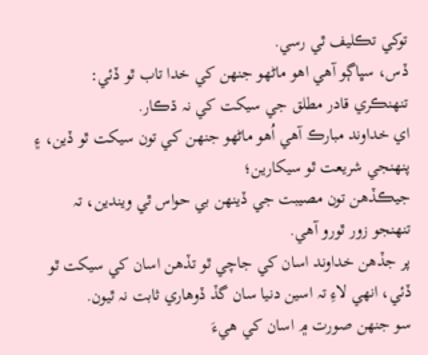توکي تڪليف ٿي رسي.
ڏس، سڀاڳو آهي اهو ماڻهو جنهن کي خدا تاب ٿو ڏئي: تنهنڪري قادر مطلق جي سيکت کي نہ ڌڪار.
اي خداوند مبارڪ آهي اُهو ماڻهو جنهن کي تون سيکت ٿو ڏين، ۽ پنهنجي شريعت ٿو سيکارين؛
جيڪڏهن تون مصيبت جي ڏينهن بي حواس ٿي ويندين، تہ تنهنجو زور ٿورو آهي.
پر جڏهن خداوند اسان کي جاچي ٿو تڏهن اسان کي سيکت ٿو ڏئي، انهي لاءِ تہ اسين دنيا سان گڏ ڏوهاري ثابت نہ ٿيون.
سو جنهن صورت ۾ اسان کي هيءَ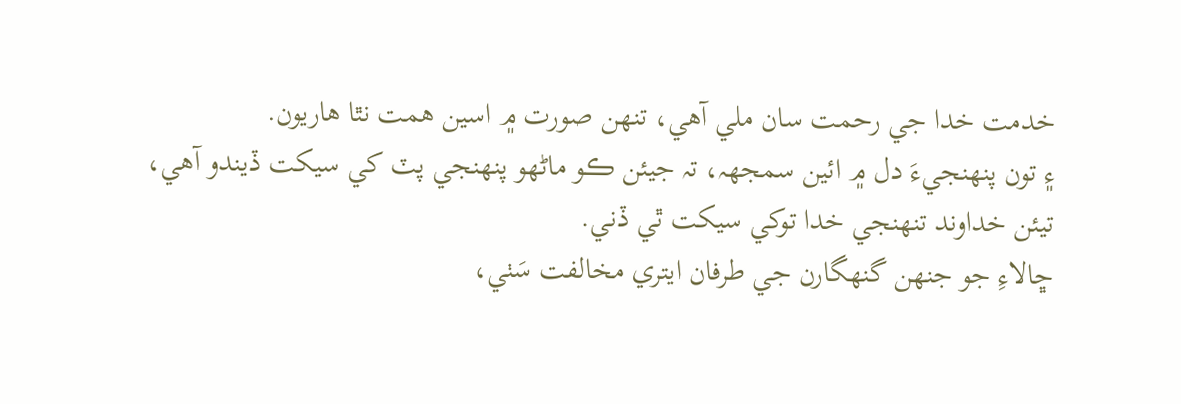خدمت خدا جي رحمت سان ملي آهي، تنهن صورت ۾ اسين همت نٿا هاريون.
۽ تون پنهنجيءَ دل ۾ ائين سمجهہ، تہ جيئن ڪو ماڻهو پنهنجي پٽ کي سيکت ڏيندو آهي، تيئن خداوند تنهنجي خدا توکي سيکت ٿي ڏني.
ڇالاءِ جو جنهن گنهگارن جي طرفان ايتري مخالفت سَٺي،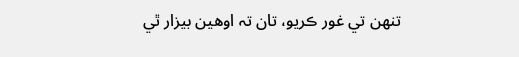تنهن تي غور ڪريو، تان تہ اوهين بيزار ٿي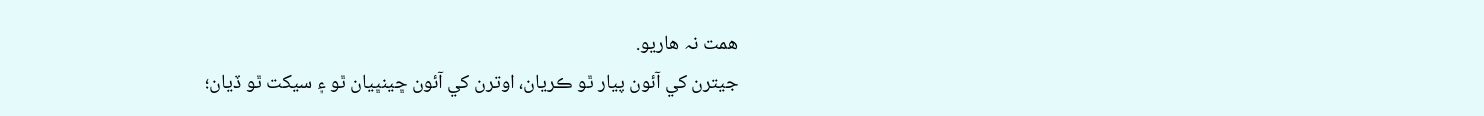همت نہ هاريو.
جيترن کي آئون پيار ٿو ڪريان، اوترن کي آئون ڇينڀيان ٿو ۽ سيکت ٿو ڏيان؛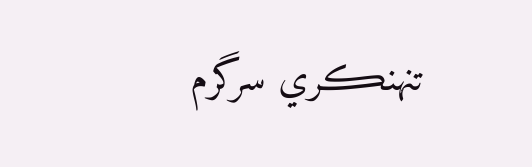تنهنڪري سرگرم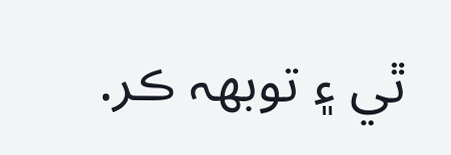ٿي ۽ توبهہ ڪر.